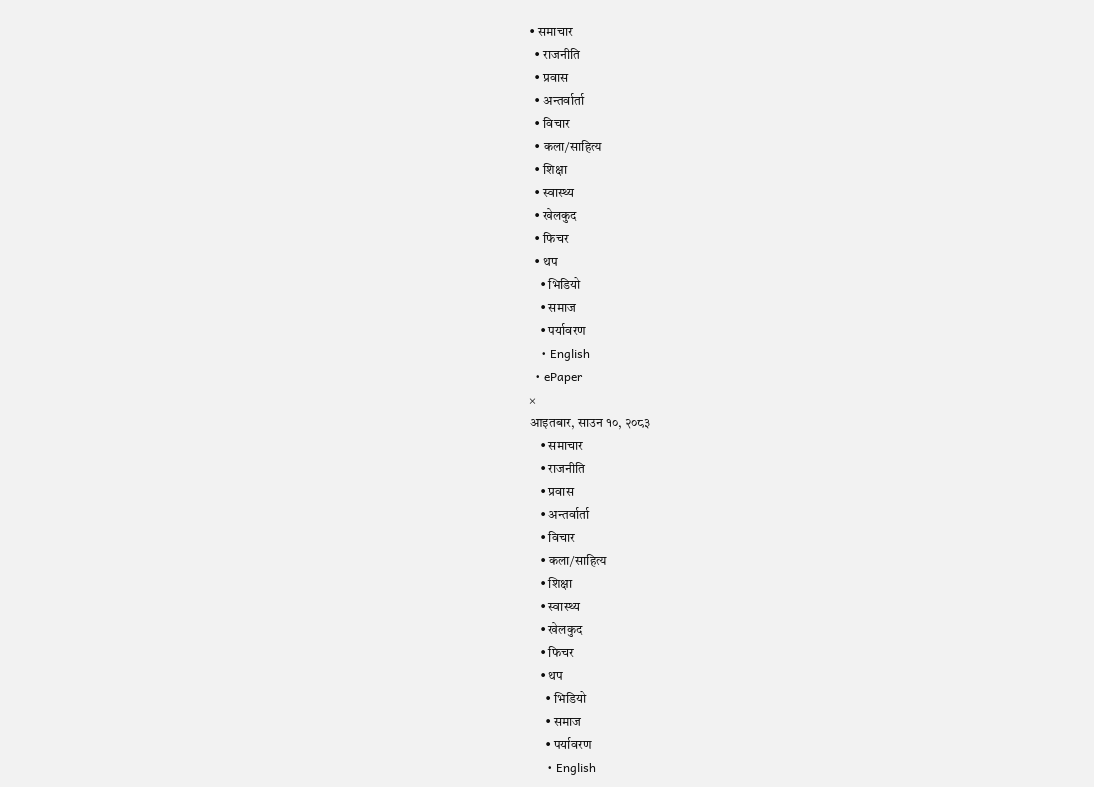• समाचार
  • राजनीति
  • प्रवास
  • अन्तर्वार्ता
  • विचार
  • कला/साहित्य
  • शिक्षा
  • स्वास्थ्य
  • खेलकुद
  • फिचर
  • थप
    • भिडियो
    • समाज
    • पर्यावरण
    • English
  • ePaper
×
आइतबार, साउन १०, २०८३
    • समाचार
    • राजनीति
    • प्रवास
    • अन्तर्वार्ता
    • विचार
    • कला/साहित्य
    • शिक्षा
    • स्वास्थ्य
    • खेलकुद
    • फिचर
    • थप
      • भिडियो
      • समाज
      • पर्यावरण
      • English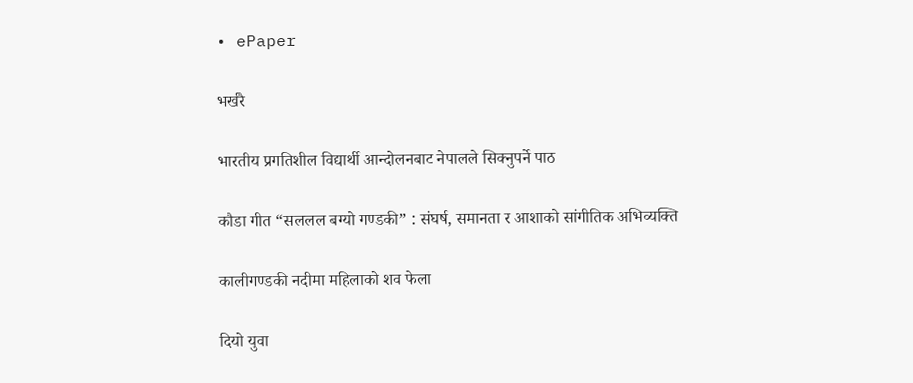• ePaper

भर्खरै

भारतीय प्रगतिशील विद्यार्थी आन्दोलनबाट नेपालले सिक्नुपर्ने पाठ

कौडा गीत “सललल बग्यो गण्डकी” : संघर्ष, समानता र आशाको सांगीतिक अभिव्यक्ति

कालीगण्डकी नदीमा महिलाको शव फेला

दियो युवा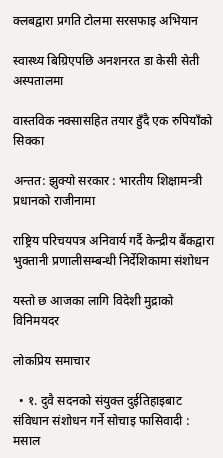क्लबद्वारा प्रगति टोलमा सरसफाइ अभियान

स्वास्थ्य बिग्रिएपछि अनशनरत डा केसी सेती अस्पतालमा

वास्तविक नक्सासहित तयार हुँदै एक रुपियाँको सिक्का

अन्तत: झुक्यो सरकार : भारतीय शिक्षामन्त्री प्रधानको राजीनामा

राष्ट्रिय परिचयपत्र अनिवार्य गर्दै केन्द्रीय बैंकद्वारा भुक्तानी प्रणालीसम्बन्धी निर्देशिकामा संशोधन

यस्तो छ आजका लागि विदेशी मुद्राको विनिमयदर

लोकप्रिय समाचार

  • १. दुवै सदनको संयुक्त दुईतिहाइबाट संविधान संशोधन गर्ने सोचाइ फासिवादी : मसाल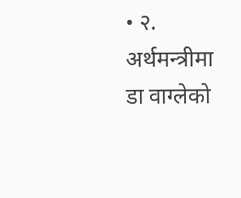• २. अर्थमन्त्रीमा डा वाग्लेको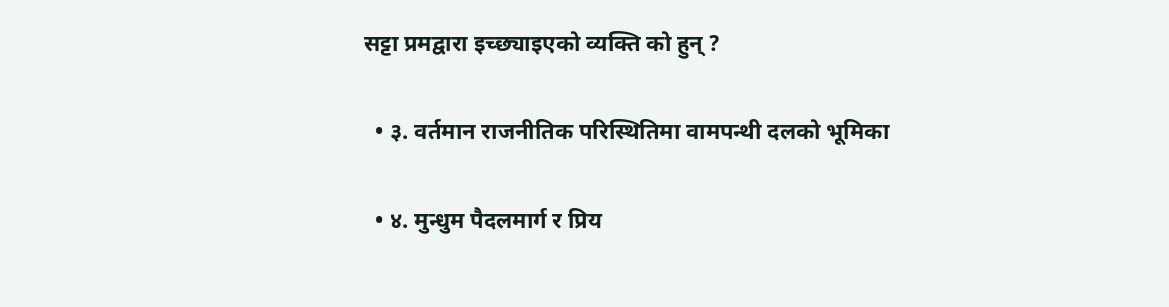सट्टा प्रमद्वारा इच्छ्याइएको व्यक्ति को हुन् ?

  • ३. वर्तमान राजनीतिक परिस्थितिमा वामपन्थी दलको भूमिका

  • ४. मुन्धुम पैदलमार्ग र प्रिय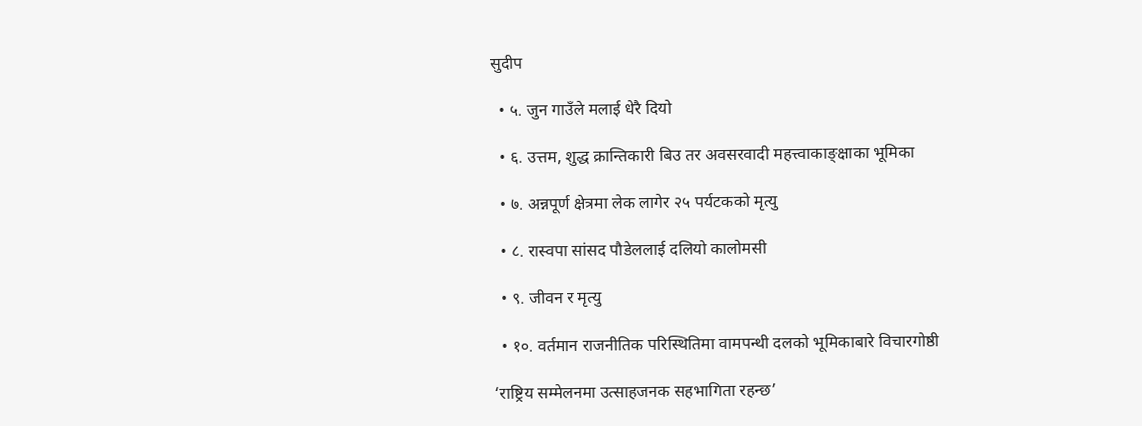सुदीप

  • ५. जुन गाउँले मलाई धेरै दियो

  • ६. उत्तम, शुद्ध क्रान्तिकारी बिउ तर अवसरवादी महत्त्वाकाङ्क्षाका भूमिका

  • ७. अन्नपूर्ण क्षेत्रमा लेक लागेर २५ पर्यटकको मृत्यु

  • ८. रास्वपा सांसद पौडेललाई दलियो कालोमसी

  • ९. जीवन र मृत्यु

  • १०. वर्तमान राजनीतिक परिस्थितिमा वामपन्थी दलको भूमिकाबारे विचारगोष्ठी

‘राष्ट्रिय सम्मेलनमा उत्साहजनक सहभागिता रहन्छ’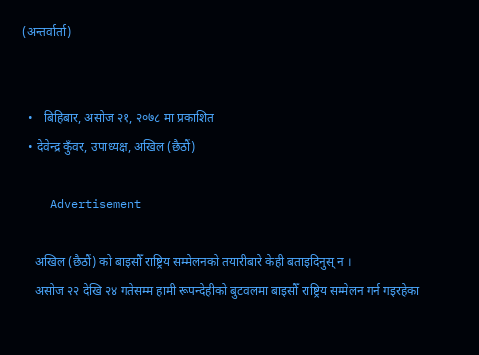(अन्तर्वार्ता)


  •   बिहिबार, असोज २१, २०७८ मा प्रकाशित
  • देवेन्द्र कुँवर, उपाध्यक्ष, अखिल (छैठौं)

    Advertisement

    अखिल (छैठौं) को बाइसौँ राष्ट्रिय सम्मेलनको तयारीबारे केही बताइदिनुस् न ।
    असोज २२ देखि २४ गतेसम्म हामी रूपन्देहीको बुटवलमा बाइसौँ राष्ट्रिय सम्मेलन गर्न गइरहेका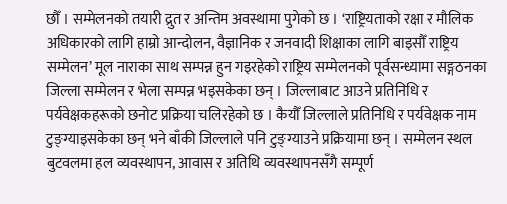छौँ । सम्मेलनको तयारी द्रुत र अन्तिम अवस्थामा पुगेको छ । ‘राष्ट्रियताको रक्षा र मौलिक अधिकारको लागि हाम्रो आन्दोलन, वैज्ञानिक र जनवादी शिक्षाका लागि बाइसौँ राष्ट्रिय सम्मेलन’ मूल नाराका साथ सम्पन्न हुन गइरहेको राष्ट्रिय सम्मेलनको पूर्वसन्ध्यामा सङ्गठनका जिल्ला सम्मेलन र भेला सम्पन्न भइसकेका छन् । जिल्लाबाट आउने प्रतिनिधि र पर्यवेक्षकहरूको छनोट प्रक्रिया चलिरहेको छ । कैयौँ जिल्लाले प्रतिनिधि र पर्यवेक्षक नाम टुङ्ग्याइसकेका छन् भने बाँकी जिल्लाले पनि टुङ्ग्याउने प्रक्रियामा छन् । सम्मेलन स्थल बुटवलमा हल व्यवस्थापन, आवास र अतिथि व्यवस्थापनसँगै सम्पूर्ण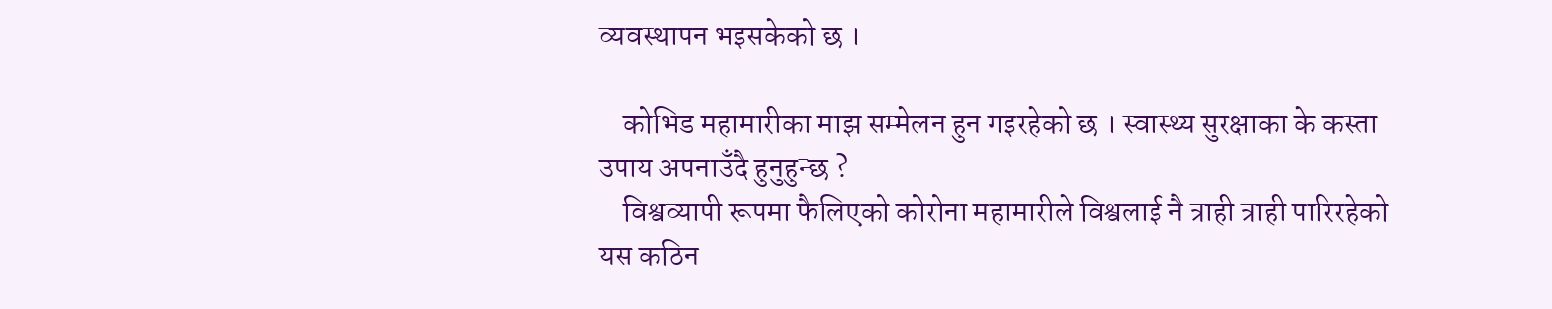व्यवस्थापन भइसकेको छ ।

    कोभिड महामारीका माझ सम्मेलन हुन गइरहेको छ । स्वास्थ्य सुरक्षाका के कस्ता उपाय अपनाउँदै हुनुहुन्छ ?
    विश्वव्यापी रूपमा फैलिएको कोरोना महामारीले विश्वलाई नै त्राही त्राही पारिरहेको यस कठिन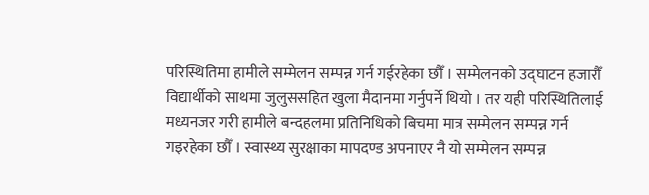परिस्थितिमा हामीले सम्मेलन सम्पन्न गर्न गईरहेका छौँ । सम्मेलनको उद्घाटन हजारौँ विद्यार्थीको साथमा जुलुससहित खुला मैदानमा गर्नुपर्ने थियो । तर यही परिस्थितिलाई मध्यनजर गरी हामीले बन्दहलमा प्रतिनिधिको बिचमा मात्र सम्मेलन सम्पन्न गर्न गइरहेका छौँ । स्वास्थ्य सुरक्षाका मापदण्ड अपनाएर नै यो सम्मेलन सम्पन्न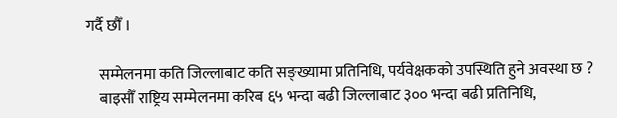गर्दै छौँ ।

    सम्मेलनमा कति जिल्लाबाट कति सङ्ख्यामा प्रतिनिधि, पर्यवेक्षकको उपस्थिति हुने अवस्था छ ?
    बाइसौँ राष्ट्रिय सम्मेलनमा करिब ६५ भन्दा बढी जिल्लाबाट ३०० भन्दा बढी प्रतिनिधि,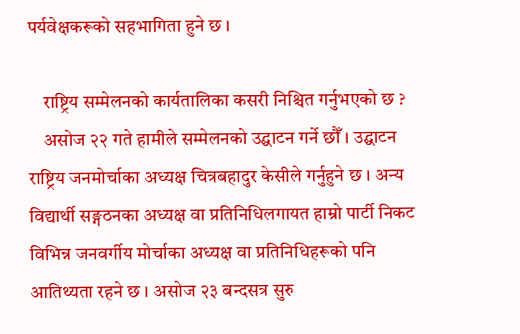पर्यवेक्षकरूको सहभागिता हुने छ ।

    राष्ट्रिय सम्मेलनको कार्यतालिका कसरी निश्चित गर्नुभएको छ ?
    असोज २२ गते हामीले सम्मेलनको उद्घाटन गर्ने छौँ । उद्घाटन राष्ट्रिय जनमोर्चाका अध्यक्ष चित्रबहादुर केसीले गर्नुहुने छ । अन्य विद्यार्थी सङ्गठनका अध्यक्ष वा प्रतिनिधिलगायत हाम्रो पार्टी निकट विभिन्न जनवर्गीय मोर्चाका अध्यक्ष वा प्रतिनिधिहरूको पनि आतिथ्यता रहने छ । असोज २३ बन्दसत्र सुरु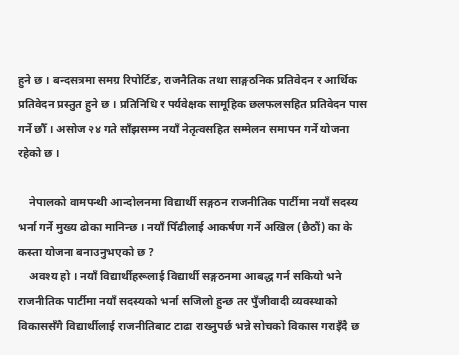हुने छ । बन्दसत्रमा समग्र रिपोर्टिङ, राजनैतिक तथा साङ्गठनिक प्रतिवेदन र आर्थिक प्रतिवेदन प्रस्तुत हुने छ । प्रतिनिधि र पर्यवेक्षक सामूहिक छलफलसहित प्रतिवेदन पास गर्ने छौँ । असोज २४ गते साँझसम्म नयाँ नेतृत्वसहित सम्मेलन समापन गर्ने योजना रहेको छ ।

    नेपालको वामपन्थी आन्दोलनमा विद्यार्थी सङ्गठन राजनीतिक पार्टीमा नयाँ सदस्य भर्ना गर्ने मुख्य ढोका मानिन्छ । नयाँ पिँढीलाई आकर्षण गर्ने अखिल (छैठौं) का के कस्ता योजना बनाउनुभएको छ ?
    अवश्य हो । नयाँ विद्यार्थीहरूलाई विद्यार्थी सङ्गठनमा आबद्ध गर्न सकियो भने राजनीतिक पार्टीमा नयाँ सदस्यको भर्ना सजिलो हुन्छ तर पुँजीवादी व्यवस्थाको विकाससँगै विद्यार्थीलाई राजनीतिबाट टाढा राख्नुपर्छ भन्ने सोचको विकास गराइँदै छ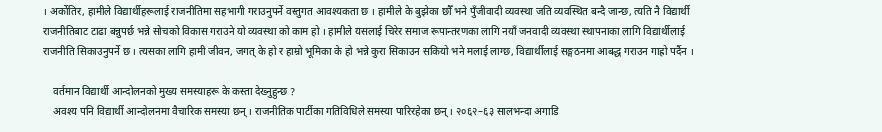। अर्कोतिर, हामीले विद्यार्थीहरूलाई राजनीतिमा सहभागी गराउनुपर्ने वस्तुगत आवश्यकता छ । हामीले के बुझेका छौँ भने पुँजीवादी व्यवस्था जति व्यवस्थित बन्दै जान्छ, त्यति नै विद्यार्थी राजनीतिबाट टाढा बन्नुपर्छ भन्ने सोचको विकास गराउने यो व्यवस्था को काम हो । हामीले यसलाई चिरेर समाज रूपान्तरणका लागि नयाँ जनवादी व्यवस्था स्थापनाका लागि विद्यार्थीलाई राजनीति सिकाउनुपर्ने छ । त्यसका लागि हामी जीवन, जगत् के हो र हाम्रो भूमिका के हो भन्ने कुरा सिकाउन सकियो भने मलाई लाग्छ, विद्यार्थीलाई सङ्गठनमा आबद्ध गराउन गाह्रो पर्दैन ।

    वर्तमान विद्यार्थी आन्दोलनको मुख्य समस्याहरू के कस्ता देख्नुहुन्छ ?
    अवश्य पनि विद्यार्थी आन्दोलनमा वैचारिक समस्या छन् । राजनीतिक पार्टीका गतिविधिले समस्या पारिरहेका छन् । २०६२–६३ सालभन्दा अगाडि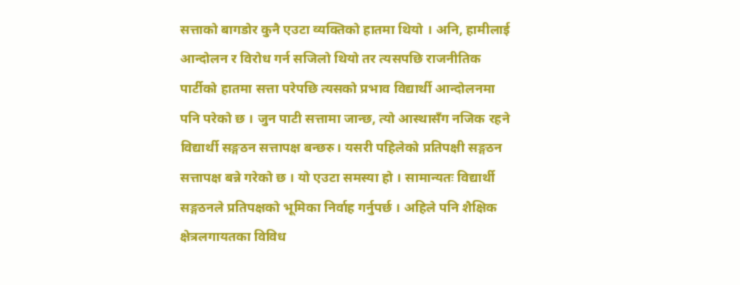सत्ताको बागडोर कुनै एउटा व्यक्तिको हातमा थियो । अनि, हामीलाई आन्दोलन र विरोध गर्न सजिलो थियो तर त्यसपछि राजनीतिक पार्टीको हातमा सत्ता परेपछि त्यसको प्रभाव विद्यार्थी आन्दोलनमा पनि परेको छ । जुन पाटी सत्तामा जान्छ, त्यो आस्थासँग नजिक रहने विद्यार्थी सङ्गठन सत्तापक्ष बन्छरु। यसरी पहिलेको प्रतिपक्षी सङ्गठन सत्तापक्ष बन्ने गरेको छ । यो एउटा समस्या हो । सामान्यतः विद्यार्थी सङ्गठनले प्रतिपक्षको भूमिका निर्वाह गर्नुपर्छ । अहिले पनि शैक्षिक क्षेत्रलगायतका विविध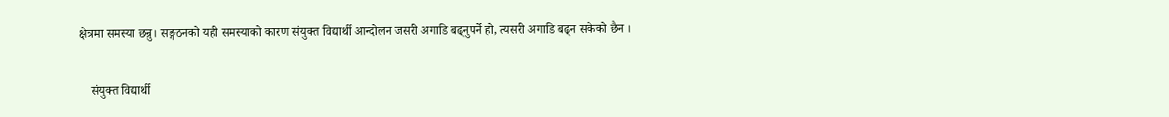क्षेत्रमा समस्या छन्रु। सङ्गठनको यही समस्याको कारण संयुक्त विद्यार्थी आन्दोलन जसरी अगाडि बढ्नुपर्ने हो, त्यसरी अगाडि बढ्न सकेको छैन ।

    संयुक्त विद्यार्थी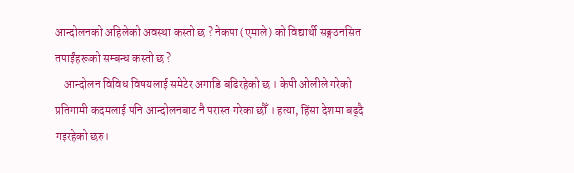आन्दोलनको अहिलेको अवस्था कस्तो छ ? नेकपा (एमाले) को विद्यार्थी सङ्गठनसित तपाईंहरूको सम्बन्ध कस्तो छ ?
    आन्दोलन विविध विषयलाई समेटेर अगाडि बढिरहेको छ । केपी ओलीले गरेको प्रतिगामी कदमलाई पनि आन्दोलनबाट नै परास्त गरेका छौँ । हत्या, हिंसा देशमा बढ्दै गइरहेको छरु।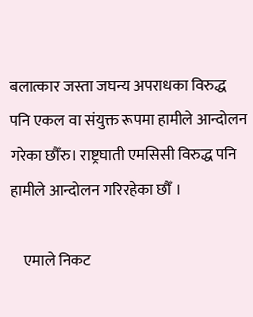बलात्कार जस्ता जघन्य अपराधका विरुद्ध पनि एकल वा संयुक्त रूपमा हामीले आन्दोलन गरेका छौँरु। राष्ट्रघाती एमसिसी विरुद्ध पनि हामीले आन्दोलन गरिरहेका छौँ ।

    एमाले निकट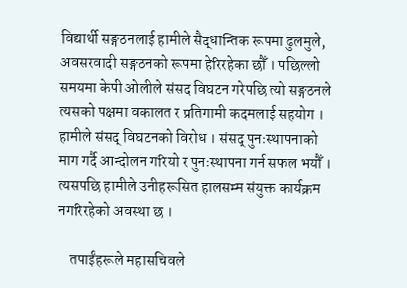विद्यार्थी सङ्गठनलाई हामीले सैद्धान्तिक रूपमा ढुलमुले, अवसरवादी सङ्गठनको रूपमा हेरिरहेका छौँ । पछिल्लो समयमा केपी ओलीले संसद विघटन गरेपछि त्यो सङ्गठनले त्यसको पक्षमा वकालत र प्रतिगामी कदमलाई सहयोग । हामीले संसद् विघटनको विरोध । संसद् पुनःस्थापनाको माग गर्दै आन्दोलन गरियो र पुनःस्थापना गर्न सफल भयौँ । त्यसपछि हामीले उनीहरूसित हालसम्म संयुक्त कार्यक्रम नगरिरहेको अवस्था छ ।

    तपाईंहरूले महासचिवले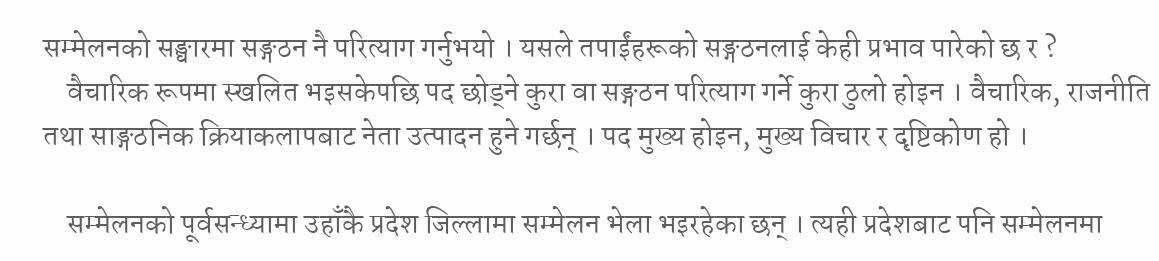सम्मेलनको सङ्घारमा सङ्गठन नै परित्याग गर्नुभयो । यसले तपाईंहरूको सङ्गठनलाई केही प्रभाव पारेको छ र ?
    वैचारिक रूपमा स्खलित भइसकेपछि पद छोड्ने कुरा वा सङ्गठन परित्याग गर्ने कुरा ठुलो होइन । वैचारिक, राजनीति तथा साङ्गठनिक क्रियाकलापबाट नेता उत्पादन हुने गर्छन् । पद मुख्य होइन, मुख्य विचार र दृष्टिकोण हो ।

    सम्मेलनको पूर्वसन्ध्यामा उहाँकै प्रदेश जिल्लामा सम्मेलन भेला भइरहेका छन् । त्यही प्रदेशबाट पनि सम्मेलनमा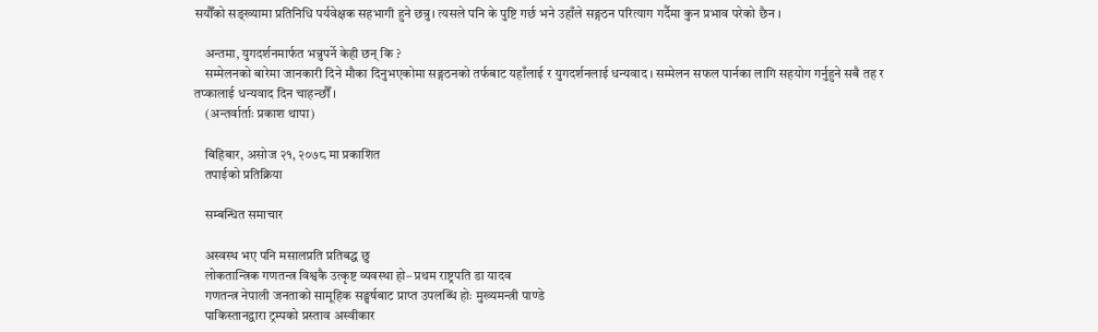सयौँको सङ्ख्यामा प्रतिनिधि पर्यवेक्षक सहभागी हुने छन्रु। त्यसले पनि के पुष्टि गर्छ भने उहाँले सङ्गठन परित्याग गर्दैमा कुन प्रभाव परेको छैन ।

    अन्तमा, युगदर्शनमार्फत भन्नुपर्ने केही छन् कि ?
    सम्मेलनको बारेमा जानकारी दिने मौका दिनुभएकोमा सङ्गठनको तर्फबाट यहाँलाई र युगदर्शनलाई धन्यवाद । सम्मेलन सफल पार्नका लागि सहयोग गर्नुहुने सबै तह र तप्कालाई धन्यवाद दिन चाहन्छौँ ।
    (अन्तर्वार्ताः प्रकाश थापा)

    बिहिबार, असोज २१, २०७८ मा प्रकाशित
    तपाईको प्रतिक्रिया

    सम्बन्धित समाचार

    अस्वस्थ भए पनि मसालप्रति प्रतिबद्ध छु
    लोकतान्त्रिक गणतन्त्र विश्वकै उत्कृष्ट व्यवस्था हो– प्रथम राष्ट्रपति डा यादव
    गणतन्त्र नेपाली जनताको सामूहिक सङ्घर्षबाट प्राप्त उपलब्धि होः मुख्यमन्त्री पाण्डे
    पाकिस्तानद्वारा ट्रम्पको प्रस्ताव अस्वीकार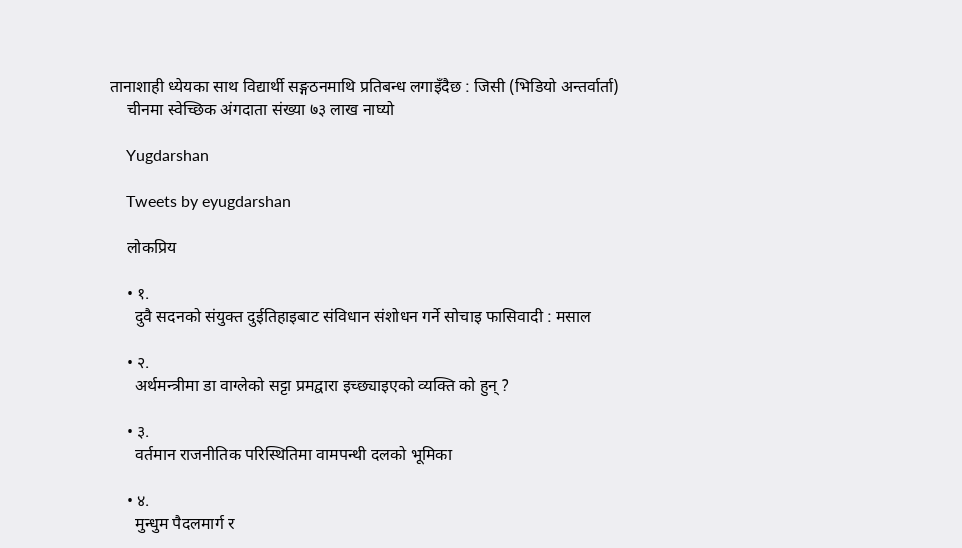तानाशाही ध्येयका साथ विद्यार्थी सङ्गठनमाथि प्रतिबन्ध लगाइँदैछ : जिसी (भिडियो अन्तर्वार्ता)
    चीनमा स्वेच्छिक अंगदाता संख्या ७३ लाख नाघ्यो

    Yugdarshan

    Tweets by eyugdarshan

    लोकप्रिय

    • १.
      दुवै सदनको संयुक्त दुईतिहाइबाट संविधान संशोधन गर्ने सोचाइ फासिवादी : मसाल

    • २.
      अर्थमन्त्रीमा डा वाग्लेको सट्टा प्रमद्वारा इच्छ्याइएको व्यक्ति को हुन् ?

    • ३.
      वर्तमान राजनीतिक परिस्थितिमा वामपन्थी दलको भूमिका

    • ४.
      मुन्धुम पैदलमार्ग र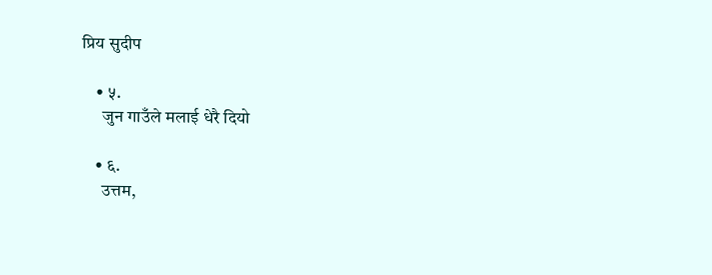प्रिय सुदीप

    • ५.
      जुन गाउँले मलाई धेरै दियो

    • ६.
      उत्तम,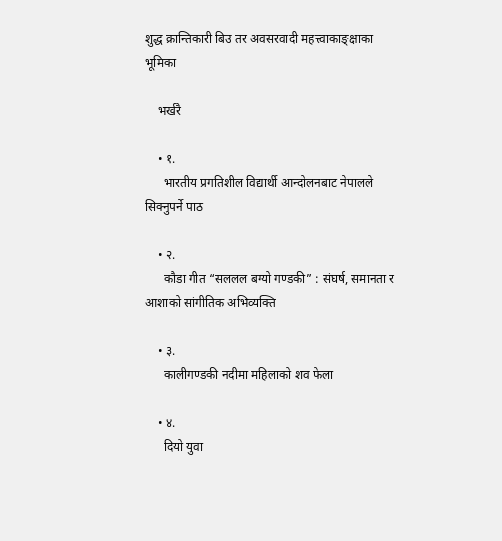शुद्ध क्रान्तिकारी बिउ तर अवसरवादी महत्त्वाकाङ्क्षाका भूमिका

    भर्खरै

    • १.
      भारतीय प्रगतिशील विद्यार्थी आन्दोलनबाट नेपालले सिक्नुपर्ने पाठ

    • २.
      कौडा गीत “सललल बग्यो गण्डकी” : संघर्ष, समानता र आशाको सांगीतिक अभिव्यक्ति

    • ३.
      कालीगण्डकी नदीमा महिलाको शव फेला

    • ४.
      दियो युवा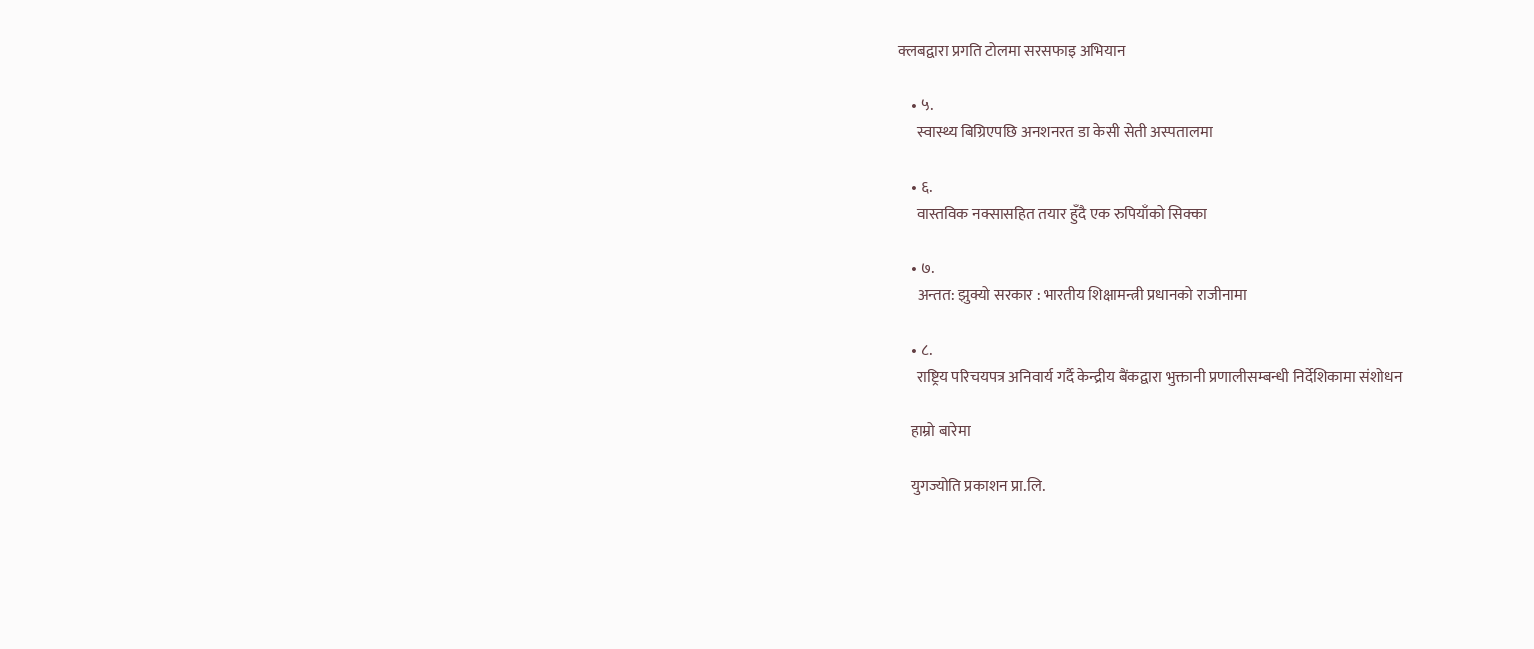क्लबद्वारा प्रगति टोलमा सरसफाइ अभियान

    • ५.
      स्वास्थ्य बिग्रिएपछि अनशनरत डा केसी सेती अस्पतालमा

    • ६.
      वास्तविक नक्सासहित तयार हुँदै एक रुपियाँको सिक्का

    • ७.
      अन्तत: झुक्यो सरकार : भारतीय शिक्षामन्त्री प्रधानको राजीनामा

    • ८.
      राष्ट्रिय परिचयपत्र अनिवार्य गर्दै केन्द्रीय बैंकद्वारा भुक्तानी प्रणालीसम्बन्धी निर्देशिकामा संशोधन

    हाम्रो बारेमा

    युगज्योति प्रकाशन प्रा.लि.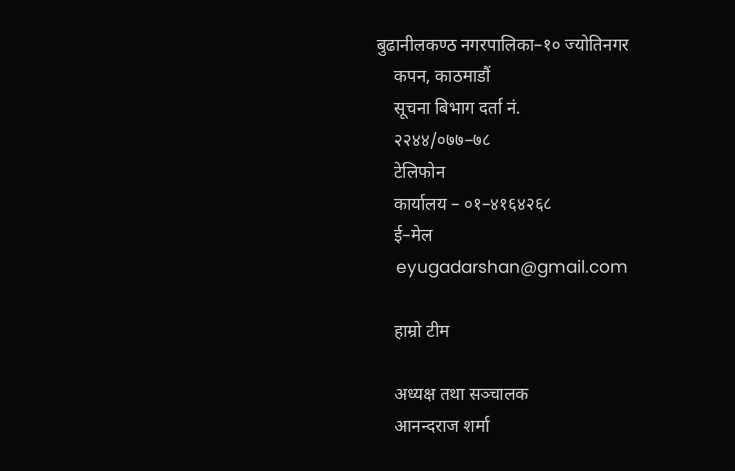बुढानीलकण्ठ नगरपालिका–१० ज्योतिनगर
    कपन, काठमाडौं
    सूचना बिभाग दर्ता नं.
    २२४४/०७७–७८
    टेलिफोन
    कार्यालय – ०१–४१६४२६८
    ई–मेल
    eyugadarshan@gmail.com

    हाम्रो टीम

    अध्यक्ष तथा सञ्चालक
    आनन्दराज शर्मा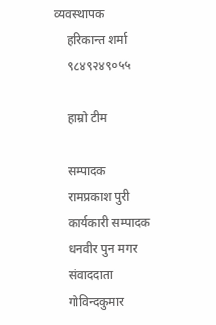व्यवस्थापक
    हरिकान्त शर्मा
    ९८४९२४९०५५

    हाम्रो टीम

    सम्पादक
    रामप्रकाश पुरी
    कार्यकारी सम्पादक
    धनवीर पुन मगर
    संवाददाता
    गोविन्दकुमार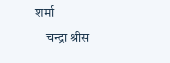शर्मा
    चन्द्रा श्रीस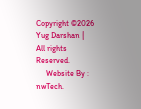Copyright ©2026 Yug Darshan | All rights Reserved.
     Website By :  nwTech.